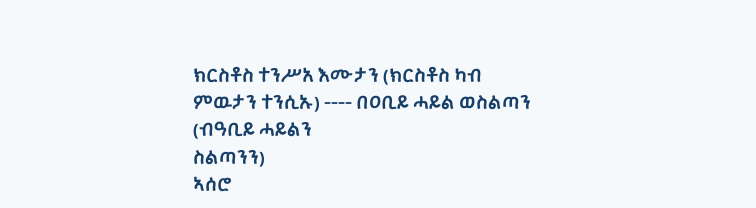ክርስቶስ ተንሥአ እሙታን (ክርስቶስ ካብ
ምዉታን ተንሲኡ) ---- በዐቢይ ሓይል ወስልጣን (ብዓቢይ ሓይልን
ስልጣንን)
ኣሰሮ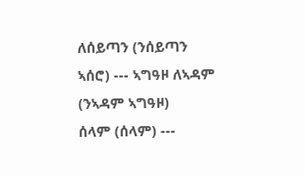ለሰይጣን (ንሰይጣን ኣሰሮ) --- ኣግዓዞ ለኣዳም (ንኣዳም ኣግዓዞ)
ሰላም (ሰላም) ---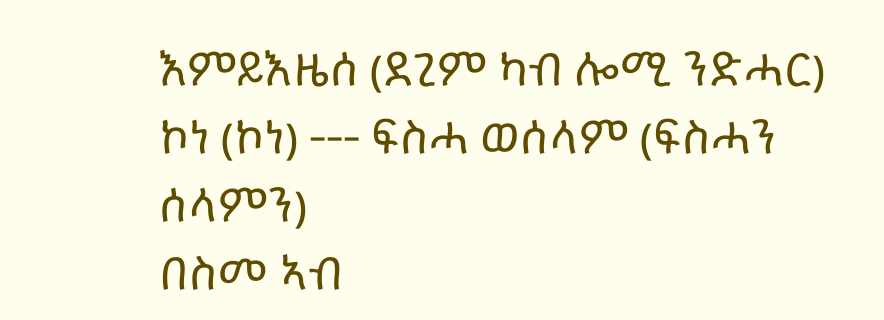እምይእዜሰ (ደጊም ካብ ሎሚ ንድሓር)
ኮነ (ኮነ) --- ፍስሓ ወሰላም (ፍስሓን ሰላምን)
በስመ ኣብ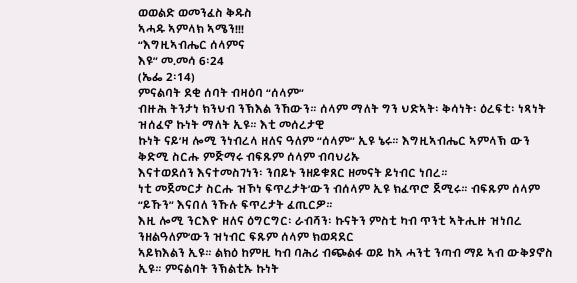ወወልድ ወመንፈስ ቅዱስ
ኣሓዱ ኣምላክ ኣሜን!!!
“እግዚኣብሔር ሰላምና
እዩ” መ.መሳ 6፡24
(ኤፌ 2፡14)
ምናልባት ደቂ ሰባት ብዛዕባ “ሰላም”
ብዙሕ ትንታነ ክንህብ ንኽእል ንኸውን። ሰላም ማለት ግን ህድኣት፡ ቅሳነት፡ ዕረፍቲ፡ ነጻነት ዝሰፈኖ ኩነት ማለት ኢዩ። እቲ መሰረታዊ
ኩነት ናይ’ዛ ሎሚ ንነብረላ ዘለና ዓለም “ሰላም” ኢዩ ኔሩ። እግዚኣብሔር ኣምላኽ ውን ቅድሚ ስርሑ ምጅማሩ ብፍጹም ሰላም ብባህሪኡ
እናተወደሰን እናተመስገነን፡ ንበይኑ ንዘይቁጸር ዘመናት ይነብር ነበረ።
ነቲ መጀመርታ ስርሑ ዝኾነ ፍጥረታት’ውን ብሰላም ኢዩ ክፈጥሮ ጀሚሩ። ብፍጹም ሰላም “ይኹን” እናበለ ንኹሉ ፍጥረታት ፈጢርዎ።
እዚ ሎሚ ንርእዮ ዘለና ዕግርግር፡ ራብሻን፡ ኩናትን ምስቲ ካብ ጥንቲ ኣትሒዙ ዝነበረ ንዘልዓለም’ውን ዝነብር ፍጹም ሰላም ክወዳደር
ኣይክእልን ኢዩ። ልክዕ ከምዚ ካብ ባሕሪ ብጭልፋ ወይ ከኣ ሓንቲ ንጣብ ማይ ኣብ ውቅያኖስ ኢዩ። ምናልባት ንኽልቲኡ ኩነት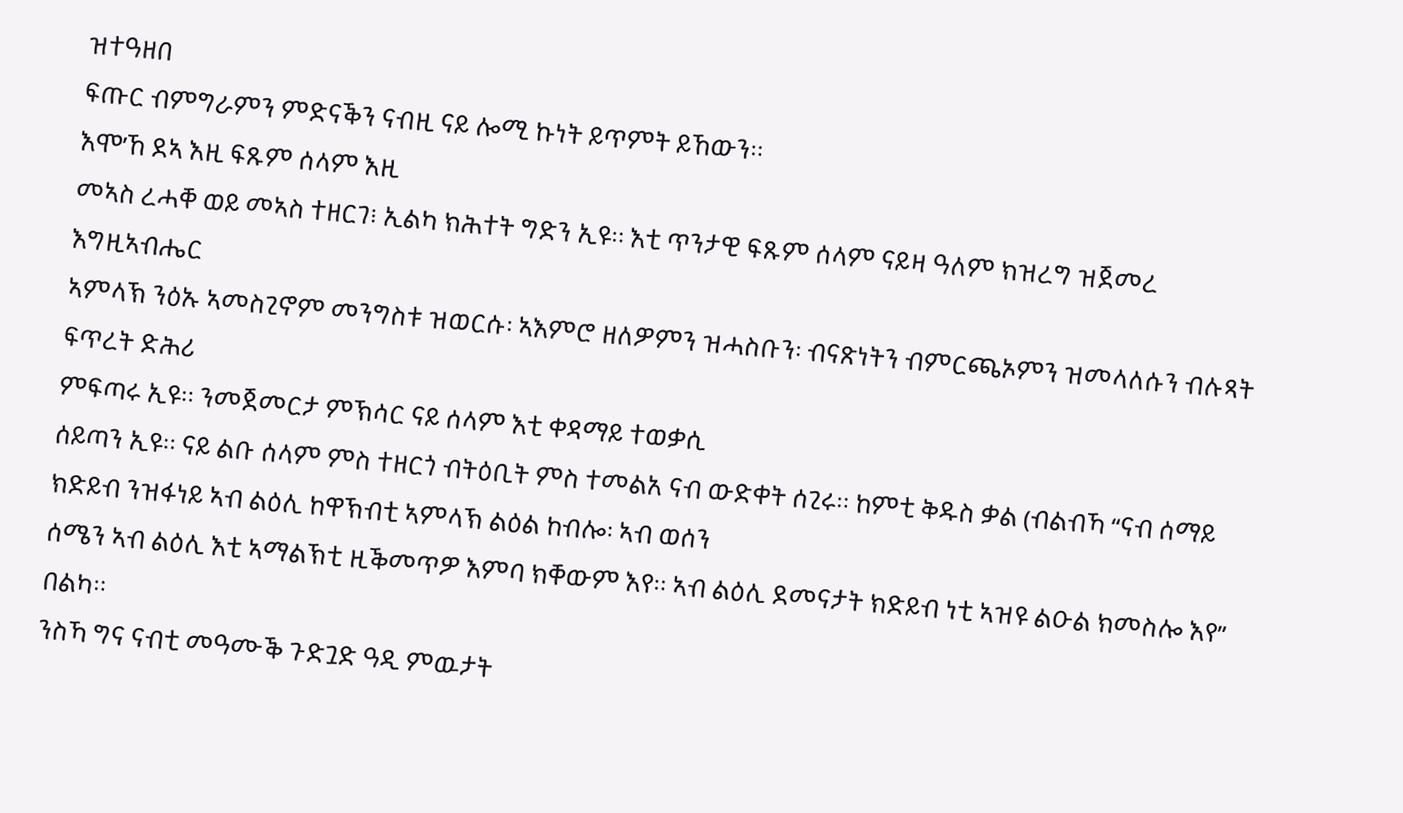ዝተዓዘበ
ፍጡር ብምግራምን ምድናቕን ናብዚ ናይ ሎሚ ኩነት ይጥምት ይኸውን።
እሞ’ኸ ደኣ እዚ ፍጹም ሰላም እዚ
መኣስ ረሓቐ ወይ መኣስ ተዘርገ፧ ኢልካ ክሕተት ግድን ኢዩ። እቲ ጥንታዊ ፍጹም ሰላም ናይዛ ዓለም ክዝረግ ዝጀመረ እግዚኣብሔር
ኣምላኽ ንዕኡ ኣመስጊኖም መንግስቱ ዝወርሱ፡ ኣእምሮ ዘለዎምን ዝሓስቡን፡ ብናጽነትን ብምርጫኦምን ዝመላለሱን ብሉጻት ፍጥረት ድሕሪ
ምፍጣሩ ኢዩ። ንመጀመርታ ምኽሳር ናይ ሰላም እቲ ቀዳማይ ተወቃሲ
ሰይጣን ኢዩ። ናይ ልቡ ሰላም ምስ ተዘርጎ ብትዕቢት ምስ ተመልአ ናብ ውድቀት ሰጊሩ። ከምቲ ቅዱስ ቃል (ብልብኻ “ናብ ሰማይ ክድይብ ንዝፋነይ ኣብ ልዕሊ ከዋኽብቲ ኣምላኽ ልዕል ከብሎ፡ ኣብ ወሰን
ሰሜን ኣብ ልዕሊ እቲ ኣማልኽቲ ዚቕመጥዎ እምባ ክቐውም እየ። ኣብ ልዕሊ ደመናታት ክድይብ ነቲ ኣዝዩ ልዑል ክመስሎ እየ” በልካ።
ንስኻ ግና ናብቲ መዓሙቕ ጉድጓድ ዓዲ ምዉታት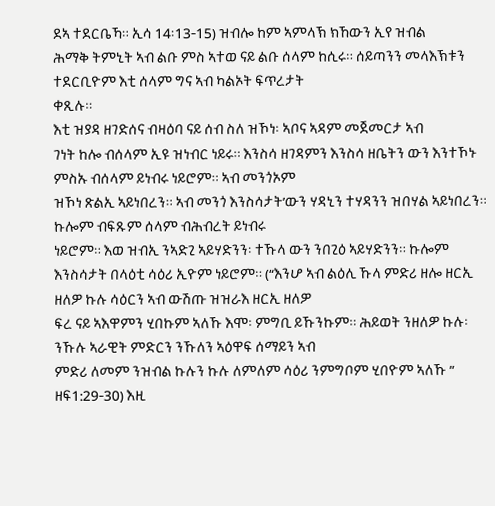ደኣ ተደርቤኻ። ኢሳ 14፡13-15) ዝብሎ ከም ኣምላኽ ክኸውን ኢየ ዝብል
ሕማቅ ትምኒት ኣብ ልቡ ምስ ኣተወ ናይ ልቡ ሰላም ከሲሩ። ሰይጣንን መላእኽቱን ተደርቢዮም እቲ ሰላም ግና ኣብ ካልኦት ፍጥረታት
ቀጺሉ።
እቲ ዝያዳ ዘገድሰና ብዛዕባ ናይ ሰብ ስለ ዝኾነ፡ ኣቦና ኣዳም መጀመርታ ኣብ
ገነት ከሎ ብሰላም ኢዩ ዝነብር ነይሩ። እንስሳ ዘገዳምን እንስሳ ዘቤትን ውን እንተኾኑ ምስኡ ብሰላም ይነብሩ ነይሮም። ኣብ መንጎኦም
ዝኾነ ጽልኢ ኣይነበረን። ኣብ መንጎ እንስሳታት’ውን ሃዳኒን ተሃዳንን ዝበሃል ኣይነበረን። ኩሎም ብፍጹም ሰላም ብሕብረት ይነብሩ
ነይሮም። እወ ዝብኢ ንኣድጊ ኣይሃድንን፡ ተኹላ ውን ንበጊዕ ኣይሃድንን። ኩሎም እንስሳታት በላዕቲ ሳዕሪ ኢዮም ነይሮም። (“እንሆ ኣብ ልዕሊ ኹላ ምድሪ ዘሎ ዘርኢ ዘለዎ ኩሉ ሳዕርን ኣብ ውሽጡ ዝዝራእ ዘርኢ ዘለዎ
ፍረ ናይ ኣእዋምን ሂበኩም ኣለኹ እሞ፡ ምግቢ ይኹንኩም። ሕይወት ንዘለዎ ኩሉ፡ ንኹሉ ኣራዊት ምድርን ንኹለን ኣዕዋፍ ሰማይን ኣብ
ምድሪ ለመም ንዝብል ኩሉን ኩሉ ለምለም ሳዕሪ ንምግቦም ሂበዮም ኣለኹ ” ዘፍ1:29-30) እዚ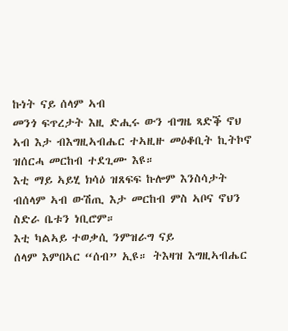ኩነት ናይ ሰላም ኣብ
መንጎ ፍጥረታት እዚ ድሒሩ ውን ብግዜ ጻድቕ ኖህ ኣብ እታ ብእግዚኣብሔር ተኣዚዙ መዕቆቢት ኪትኮኖ ዝሰርሓ መርከብ ተደጊሙ እዩ።
እቲ ማይ ኣይሂ ክሳዕ ዝጸፍፍ ኩሎም እንስሳታት ብሰላም ኣብ ውሽጢ እታ መርከብ ምስ ኣቦና ኖህን ስድራ ቤቱን ነቢሮም።
እቲ ካልኣይ ተወቃሲ ንምዝራግ ናይ
ሰላም እምበኣር “ሰብ” ኢዩ። ትእዛዝ እግዚኣብሔር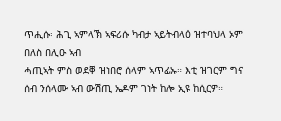ጥሒሱ፡ ሕጊ ኣምላኽ ኣፍሪሱ ካብታ ኣይትብላዕ ዝተባህላ ኦም በለስ በሊዑ ኣብ
ሓጢኣት ምስ ወደቐ ዝነበሮ ሰላም ኣጥፊኡ። እቲ ዝገርም ግና ሰብ ንሰላሙ ኣብ ውሽጢ ኤዶም ገነት ከሎ ኢዩ ከሲርዎ።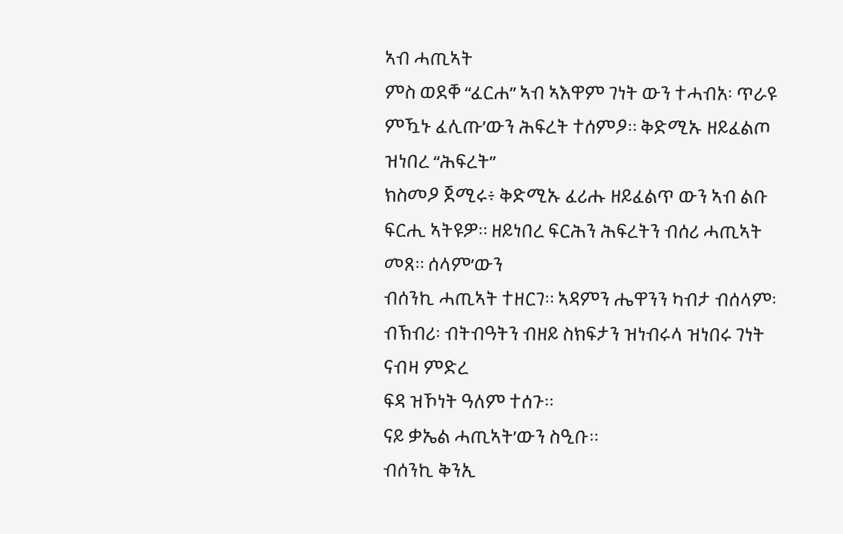ኣብ ሓጢኣት
ምስ ወደቐ “ፈርሐ” ኣብ ኣእዋም ገነት ውን ተሓብአ፡ ጥራዩ ምዃኑ ፈሊጡ’ውን ሕፍረት ተሰምዖ። ቅድሚኡ ዘይፈልጦ ዝነበረ “ሕፍረት”
ክስመዖ ጀሚሩ፥ ቅድሚኡ ፈሪሑ ዘይፈልጥ ውን ኣብ ልቡ ፍርሒ ኣትዩዎ። ዘይነበረ ፍርሕን ሕፍረትን ብሰሪ ሓጢኣት መጸ። ሰላም’ውን
ብሰንኪ ሓጢኣት ተዘርገ። ኣዳምን ሔዋንን ካብታ ብሰላም፡ ብኽብሪ፡ ብትብዓትን ብዘይ ስክፍታን ዝነብሩላ ዝነበሩ ገነት ናብዛ ምድረ
ፍዳ ዝኾነት ዓለም ተሰጉ።
ናይ ቃኤል ሓጢኣት’ውን ስዒቡ።
ብሰንኪ ቅንኢ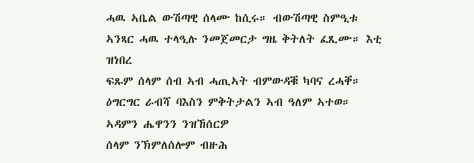ሓዉ ኣቤል ውሽጣዊ ሰላሙ ከሲሩ። ብውሽጣዊ ስምዒቱ ኣንጻር ሓዉ ተላዒሉ ንመጀመርታ ግዜ ቅትለት ፈጺሙ። እቲ ዝነበረ
ፍጹም ሰላም ሰብ ኣብ ሓጢኣት ብምውዳቑ ካባና ረሓቐ። ዕግርግር ራብሻ ባእስን ምቅትታልን ኣብ ዓለም ኣተወ። ኣዳምን ሔዋንን ንዝኸሰርዎ
ሰላም ንኽምለሰሎም ብዙሕ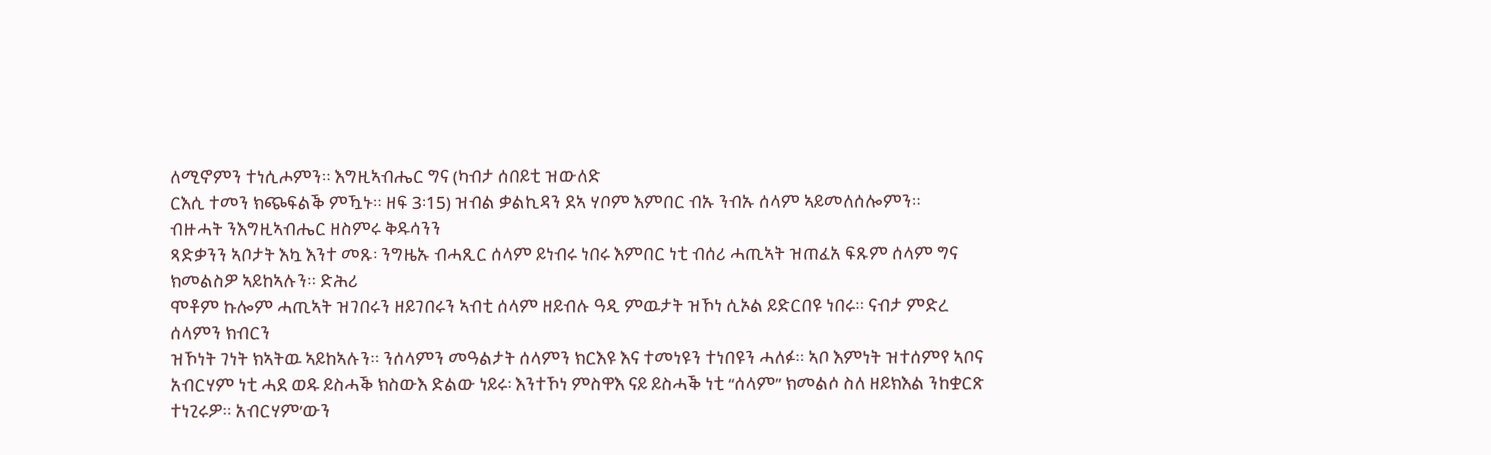ለሚኖምን ተነሲሖምን። እግዚኣብሔር ግና (ካብታ ሰበይቲ ዝውለድ
ርእሲ ተመን ክጭፍልቕ ምዃኑ። ዘፍ 3፡15) ዝብል ቃልኪዳን ደኣ ሃቦም እምበር ብኡ ንብኡ ሰላም ኣይመለሰሎምን።
ብዙሓት ንእግዚኣብሔር ዘስምሩ ቅዱሳንን
ጻድቃንን ኣቦታት እኳ እንተ መጹ፡ ንግዜኡ ብሓጺር ሰላም ይነብሩ ነበሩ እምበር ነቲ ብሰሪ ሓጢኣት ዝጠፈአ ፍጹም ሰላም ግና ክመልስዎ ኣይከኣሉን። ድሕሪ
ሞቶም ኩሎም ሓጢኣት ዝገበሩን ዘይገበሩን ኣብቲ ሰላም ዘይብሉ ዓዲ ምዉታት ዝኾነ ሲኦል ይድርበዩ ነበሩ። ናብታ ምድረ ሰላምን ክብርን
ዝኾነት ገነት ክኣትዉ ኣይከኣሉን። ንሰላምን መዓልታት ሰላምን ክርእዩ እና ተመነዩን ተነበዩን ሓለፉ። ኣቦ እምነት ዝተሰምየ ኣቦና
አብርሃም ነቲ ሓደ ወዱ ይስሓቕ ክስውእ ድልው ነይሩ፡ እንተኾነ ምስዋእ ናይ ይስሓቕ ነቲ “ሰላም” ክመልሶ ስለ ዘይክእል ንከቋርጽ
ተነጊሩዎ። አብርሃም’ውን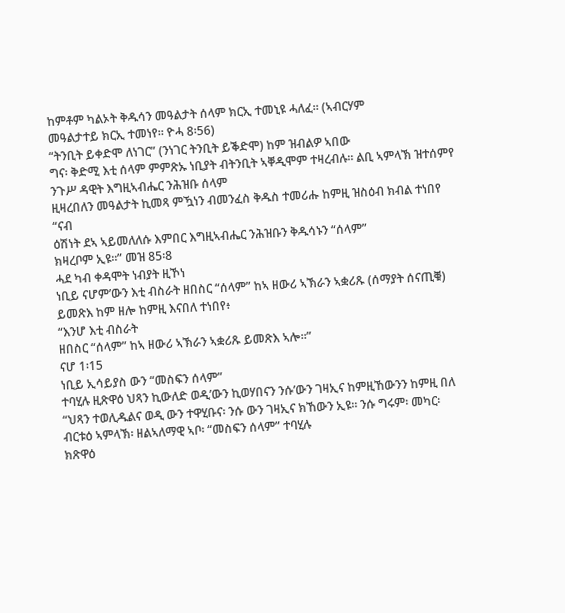ከምቶም ካልኦት ቅዱሳን መዓልታት ሰላም ክርኢ ተመኒዩ ሓለፈ። (ኣብርሃም
መዓልታተይ ክርኢ ተመነየ። ዮሓ 8፡56)
“ትንቢት ይቀድሞ ለነገር” (ንነገር ትንቢት ይቕድሞ) ከም ዝብልዎ ኣበው
ግና፡ ቅድሚ እቲ ሰላም ምምጽኡ ነቢያት ብትንቢት ኣቐዲሞም ተዛረብሉ። ልቢ ኣምላኽ ዝተሰምየ ንጉሥ ዳዊት እግዚኣብሔር ንሕዝቡ ሰላም
ዚዛረበለን መዓልታት ኪመጻ ምዃነን ብመንፈስ ቅዱስ ተመሪሑ ከምዚ ዝስዕብ ክብል ተነበየ “ናብ
ዕሽነት ደኣ ኣይመለለሱ እምበር እግዚኣብሔር ንሕዝቡን ቅዱሳኑን “ሰላም”
ክዛረቦም ኢዩ።” መዝ 85፡8
ሓደ ካብ ቀዳሞት ነብያት ዚኾነ
ነቢይ ናሆም’ውን እቲ ብስራት ዘበስር “ሰላም” ከኣ ዘውሪ ኣኽራን ኣቋሪጹ (ሰማያት ሰናጢቑ) ይመጽእ ከም ዘሎ ከምዚ እናበለ ተነበየ፥
“እንሆ እቲ ብስራት
ዘበስር “ሰላም” ከኣ ዘውሪ ኣኽራን ኣቋሪጹ ይመጽእ ኣሎ።”
ናሆ 1፡15
ነቢይ ኢሳይያስ ውን “መስፍን ሰላም”
ተባሂሉ ዚጽዋዕ ህጻን ኪውለድ ወዲ’ውን ኪወሃበናን ንሱ’ውን ገዛኢና ከምዚኸውንን ከምዚ በለ “ህጻን ተወሊዱልና ወዲ ውን ተዋሂቡና፡ ንሱ ውን ገዛኢና ክኸውን ኢዩ። ንሱ ግሩም፡ መካር፡
ብርቱዕ ኣምላኽ፡ ዘልኣለማዊ ኣቦ፡ “መስፍን ሰላም” ተባሂሉ
ክጽዋዕ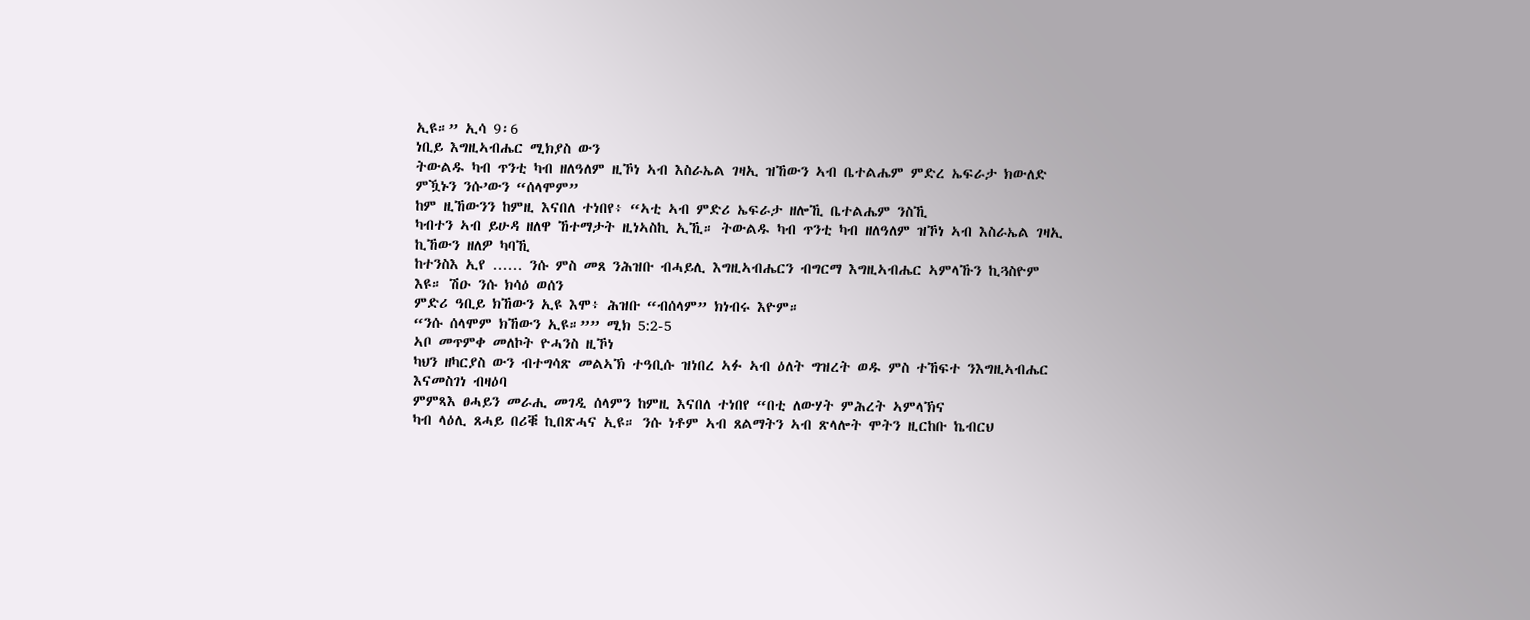ኢዩ።” ኢሳ 9፡6
ነቢይ እግዚኣብሔር ሚክያስ ውን
ትውልዱ ካብ ጥንቲ ካብ ዘለዓለም ዚኾነ ኣብ እስራኤል ገዛኢ ዝኸውን ኣብ ቤተልሔም ምድረ ኤፍራታ ክውለድ ምዃኑን ንሱ’ውን “ሰላሞም”
ከም ዚኸውንን ከምዚ እናበለ ተነበየ፥ “ኣቲ ኣብ ምድሪ ኤፍራታ ዘሎኺ ቤተልሔም ንስኺ
ካብተን ኣብ ይሁዳ ዘለዋ ኸተማታት ዚነኣስኪ ኢኺ። ትውልዱ ካብ ጥንቲ ካብ ዘለዓለም ዝኾነ ኣብ እስራኤል ገዛኢ ኪኸውን ዘለዎ ካባኺ
ከተንስእ ኢየ …… ንሱ ምስ መጸ ንሕዝቡ ብሓይሊ እግዚኣብሔርን ብግርማ እግዚኣብሔር ኣምላኹን ኪጓስዮም እዩ። ሽዑ ንሱ ክሳዕ ወሰን
ምድሪ ዓቢይ ክኸውን ኢዩ እሞ፥ ሕዝቡ “ብሰላም” ክነብሩ እዮም።
“ንሱ ሰላሞም ክኸውን ኢዩ።”” ሚክ 5:2-5
ኣቦ መጥምቀ መለኮት ዮሓንስ ዚኾነ
ካህን ዘካርያስ ውን ብተግሳጽ መልኣኽ ተዓቢሱ ዝነበረ ኣፉ ኣብ ዕለት ግዝረት ወዱ ምስ ተኸፍተ ንእግዚኣብሔር እናመስገነ ብዛዕባ
ምምጻእ ፀሓይን መራሒ መገዲ ሰላምን ከምዚ እናበለ ተነበየ “በቲ ለውሃት ምሕረት ኣምላኽና
ካብ ላዕሊ ጸሓይ በሪቑ ኪበጽሓና ኢዩ። ንሱ ነቶም ኣብ ጸልማትን ኣብ ጽላሎት ሞትን ዚርከቡ ኬብርህ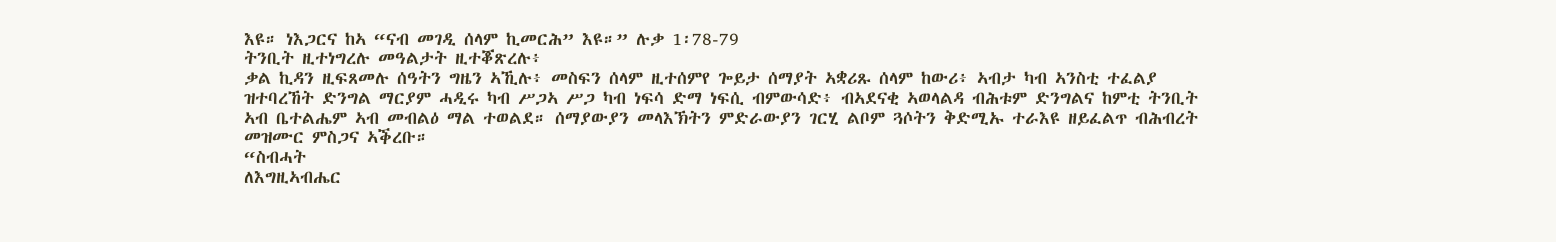እዩ። ነእጋርና ከኣ “ናብ መገዲ ሰላም ኪመርሕ” እዩ።” ሉቃ 1፡78-79
ትንቢት ዚተነግረሉ መዓልታት ዚተቖጽረሉ፥
ቃል ኪዳን ዚፍጸመሉ ሰዓትን ግዜን ኣኺሉ፥ መስፍን ሰላም ዚተሰምየ ጐይታ ሰማያት ኣቋሪጹ ሰላም ከውሪ፥ ኣብታ ካብ ኣንስቲ ተፈልያ
ዝተባረኸት ድንግል ማርያም ሓዲሩ ካብ ሥጋኣ ሥጋ ካብ ነፍሳ ድማ ነፍሲ ብምውሳድ፥ ብኣደናቂ ኣወላልዳ ብሕቱም ድንግልና ከምቲ ትንቢት
ኣብ ቤተልሔም ኣብ መብልዕ ማል ተወልደ። ሰማያውያን መላእኽትን ምድራውያን ገርሂ ልቦም ጓሶትን ቅድሚኡ ተራእዩ ዘይፈልጥ ብሕብረት
መዝሙር ምስጋና ኣቕረቡ።
“ስብሓት
ለእግዚኣብሔር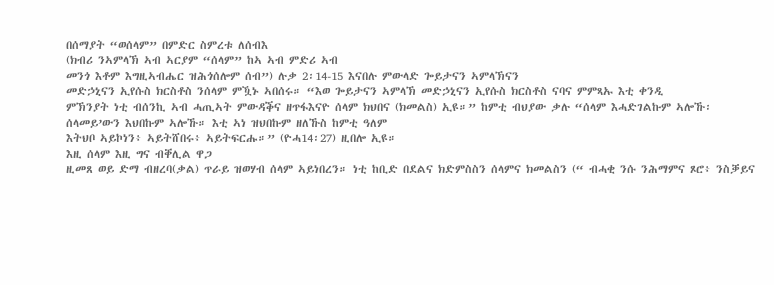በሰማያት “ወሰላም” በምድር ስምረቱ ለሰብእ
(ክብሪ ንኣምላኽ ኣብ ኣርያም “ሰላም” ከኣ ኣብ ምድሪ ኣብ
መንጎ እቶም እግዚኣብሔር ዝሕጎሰሎም ሰብ”) ሉቃ 2፡14-15 እናበሉ ምውላድ ጐይታናን ኣምላኽናን
መድኃኒናን ኢየሱስ ክርስቶስ ንሰላም ምዃኑ ኣበሰሩ። “እወ ጐይታናን ኣምላኽ መድኃኒናን ኢየሱስ ክርስቶስ ናባና ምምጻኡ እቲ ቀንዲ
ምኽንያት ነቲ ብሰንኪ ኣብ ሓጢኣት ምውዳቕና ዘጥፋእናዮ ሰላም ክህበና (ክመልስ) ኢዩ።” ከምቲ ብህያው ቃሉ “ሰላም እሓድገልኩም ኣሎኹ፡
ሰላመይ’ውን እህበኩም ኣሎኹ። እቲ ኣነ ዝህበኩም ዘለኹስ ከምቲ ዓለም
እትህቦ ኣይኮነን፥ ኣይትሸበሩ፥ ኣይትፍርሑ።” (ዮሓ14፡27) ዚበሎ ኢዩ።
እዚ ሰላም እዚ ግና ብቐሊል ዋጋ
ዚመጸ ወይ ድማ ብዘረባ(ቃል) ጥራይ ዝወሃብ ሰላም ኣይነበረን። ነቲ ከቢድ በደልና ክድምስስን ሰላምና ክመልስን (“ ብሓቂ ንሱ ንሕማምና ጾሮ፥ ንስቓይና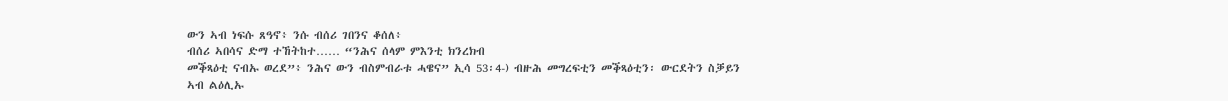ውን ኣብ ነፍሱ ጸዓኖ፥ ንሱ ብሰሪ ገበንና ቆሰለ፥
ብሰሪ ኣበሳና ድማ ተኸትከተ…… “ንሕና ሰላም ምእንቲ ክንረክብ
መቕጻዕቲ ናብኡ ወረደ”፥ ንሕና ውን ብስምብራቱ ሓዌና” ኢሳ 53፡4-) ብዙሕ መግረፍቲን መቕጻዕቲን፡ ውርደትን ስቓይን
ኣብ ልዕሊኡ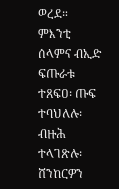ወረደ። ምእንቲ ሰላምና ብኢድ ፍጡራቱ ተጸፍዐ፡ ጡፍ ተባህለሉ፡ ብዙሕ ተላገጽሉ፡ ሸንከርዎን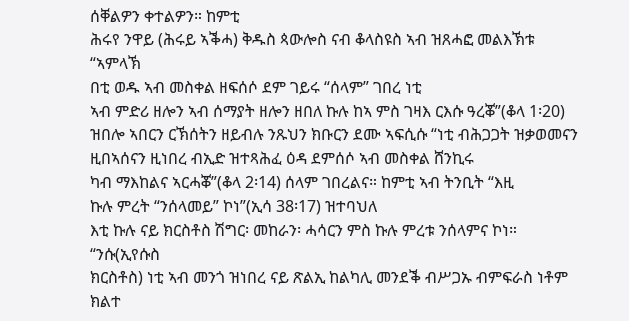ሰቐልዎን ቀተልዎን። ከምቲ
ሕሩየ ንዋይ (ሕሩይ ኣቕሓ) ቅዱስ ጳውሎስ ናብ ቆላስዩስ ኣብ ዝጸሓፎ መልእኽቱ “ኣምላኽ
በቲ ወዱ ኣብ መስቀል ዘፍሰሶ ደም ገይሩ “ሰላም” ገበረ ነቲ
ኣብ ምድሪ ዘሎን ኣብ ሰማያት ዘሎን ዘበለ ኩሉ ከኣ ምስ ገዛእ ርእሱ ዓረቖ”(ቆላ 1፡20) ዝበሎ ኣበርን ርኽሰትን ዘይብሉ ንጹህን ክቡርን ደሙ ኣፍሲሱ “ነቲ ብሕጋጋት ዝቃወመናን ዚበኣሰናን ዚነበረ ብኢድ ዝተጻሕፈ ዕዳ ደምሰሶ ኣብ መስቀል ሸንኪሩ
ካብ ማእከልና ኣርሓቖ”(ቆላ 2፡14) ሰላም ገበረልና። ከምቲ ኣብ ትንቢት “እዚ
ኩሉ ምረት “ንሰላመይ” ኮነ”(ኢሳ 38፡17) ዝተባህለ
እቲ ኩሉ ናይ ክርስቶስ ሽግር፡ መከራን፡ ሓሳርን ምስ ኩሉ ምረቱ ንሰላምና ኮነ። “ንሱ(ኢየሱስ
ክርስቶስ) ነቲ ኣብ መንጎ ዝነበረ ናይ ጽልኢ ከልካሊ መንደቕ ብሥጋኡ ብምፍራስ ነቶም ክልተ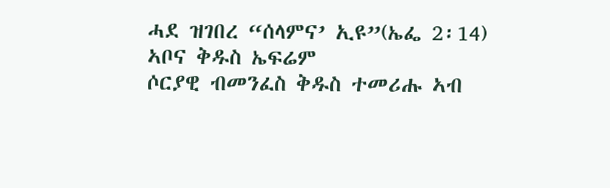ሓደ ዝገበረ “ሰላምና’ ኢዩ”(ኤፌ 2፡14) ኣቦና ቅዱስ ኤፍሬም
ሶርያዊ ብመንፈስ ቅዱስ ተመሪሑ ኣብ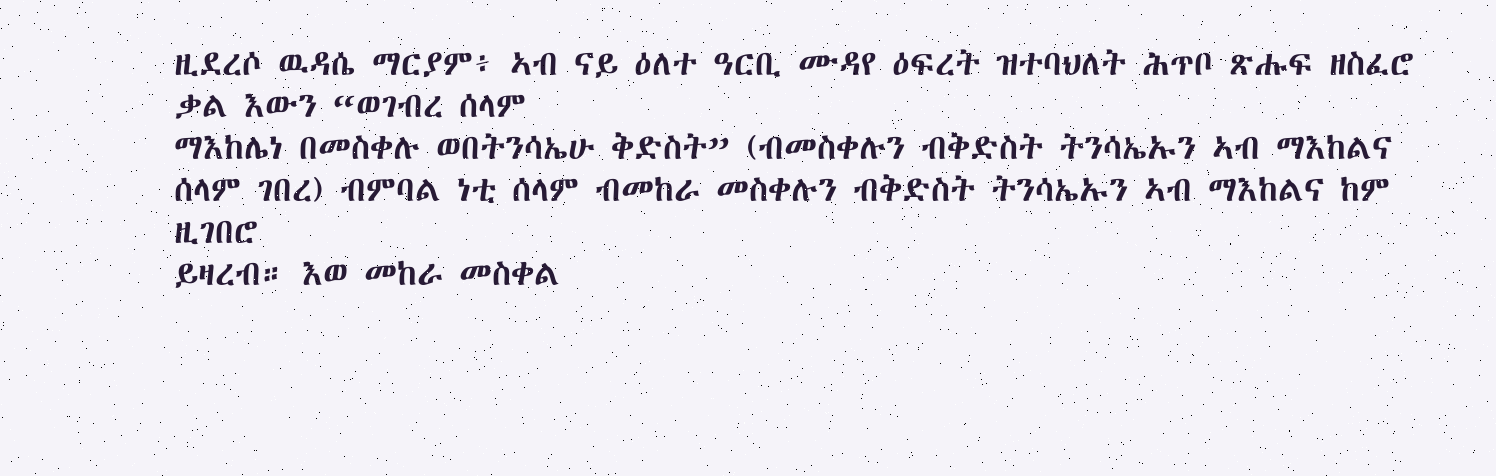ዚደረሶ ዉዳሴ ማርያም፥ ኣብ ናይ ዕለተ ዓርቢ ሙዳየ ዕፍረት ዝተባህለት ሕጥቦ ጽሑፍ ዘስፈሮ
ቃል እውን “ወገብረ ሰላም
ማእከሌነ በመስቀሉ ወበትንሳኤሁ ቅድስት” (ብመስቀሉን ብቅድስት ትንሳኤኡን ኣብ ማእከልና ሰላም ገበረ) ብምባል ነቲ ሰላም ብመከራ መስቀሉን ብቅድስት ትንሳኤኡን ኣብ ማእከልና ከም ዚገበሮ
ይዛረብ። እወ መከራ መስቀል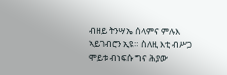ብዘይ ትንሣኤ ሰላምና ምሉእ ኣይገብሮን ኢዩ። ስለዚ እቲ ብሥጋ ሞይቱ ብነፍሱ ግና ሕያው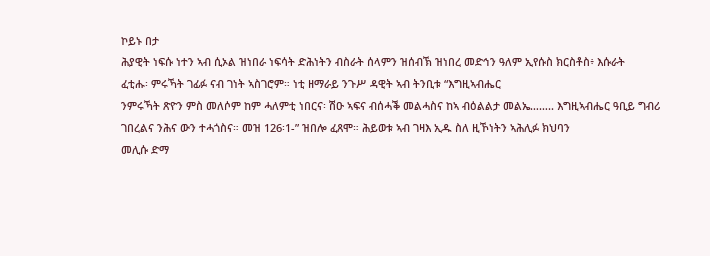ኮይኑ በታ
ሕያዊት ነፍሱ ነተን ኣብ ሲኦል ዝነበራ ነፍሳት ድሕነትን ብስራት ሰላምን ዝሰብኽ ዝነበረ መድኅን ዓለም ኢየሱስ ክርስቶስ፥ እሱራት
ፈቲሑ፡ ምሩኻት ገፊፉ ናብ ገነት ኣስገሮም። ነቲ ዘማራይ ንጉሥ ዳዊት ኣብ ትንቢቱ “እግዚኣብሔር
ንምሩኻት ጽዮን ምስ መለሶም ከም ሓለምቲ ነበርና፡ ሽዑ ኣፍና ብሰሓቕ መልሓስና ከኣ ብዕልልታ መልኤ…….. እግዚኣብሔር ዓቢይ ግብሪ
ገበረልና ንሕና ውን ተሓጎስና። መዝ 126፡1-” ዝበሎ ፈጸሞ። ሕይወቱ ኣብ ገዛእ ኢዱ ስለ ዚኾነትን ኣሕሊፉ ክህባን
መሊሱ ድማ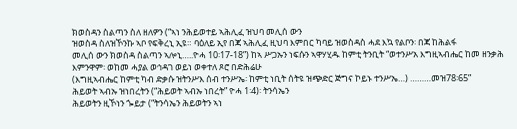ክወስዳን ስልጣን ስለ ዘለዎን (“ኣነ ንሕይወተይ ኣሕሊፈ ዝህባ መሊሰ ውን
ዝወስዳ ስለዝኾንኩ ኣቦ የፍቅረኒ ኢዩ። ባዕለይ ኢየ በጃ ኣሕሊፈ ዚህባ እምበር ካባይ ዝወስዳስ ሓደ እኳ የልቦን፡ በጃ ከሕልፋ
መሊሰ ውን ክወስዳ ስልጣን ኣሎኒ…..ዮሓ 10፡17-18”) ከኣ ሥጋኡን ነፍሱን ኣዋሃሂዱ ከምቲ ትንቢት “ወተንሥአ እግዚኣብሔር ከመ ዘንቃሕ እምንዋም፡ ወከመ ሓያል ወኅዳገ ወይነ ወቀተለ ጾሮ በድሕሬሁ
(እግዚኣብሔር ከምቲ ካብ ድቃሱ ዝትንሥእ ሰብ ተንሥኤ፡ ከምቲ ነቢት ሰትዩ ዝጭድር ጅግና ኮይኑ ተንሥኤ…) ………መዝ78፡65”
ሕይወት ኣብኡ ዝነበረትን (“ሕይወት ኣብኡ ነበረት” ዮሓ 1፡4)፡ ትንሳኤን
ሕይወትን ዚኾነን ጐይታ (“ትንሳኤን ሕይወትን ኣነ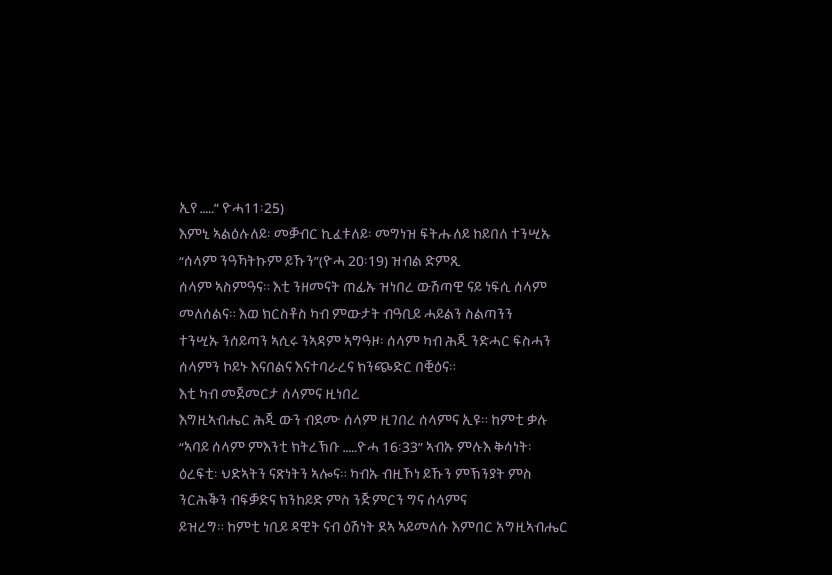ኢየ …..” ዮሓ11፡25)
እምኒ ኣልዕሉለይ፡ መቓብር ኪፈቱለይ፡ መግነዝ ፍትሑለይ ከይበለ ተንሢኡ “ሰላም ንዓኻትኩም ይኹን”(ዮሓ 20፡19) ዝብል ድምጺ
ሰላም ኣስምዓና። እቲ ንዘመናት ጠፊኡ ዝነበረ ውሽጣዊ ናይ ነፍሲ ሰላም መለሰልና። እወ ክርስቶስ ካብ ምውታት ብዓቢይ ሓይልን ስልጣንን
ተንሢኡ ንሰይጣን ኣሲሩ ንኣዳም ኣግዓዞ፡ ሰላም ካብ ሕጂ ንድሓር ፍስሓን ሰላምን ኮይኑ እናበልና እናተባራረና ክንጭድር በቒዕና።
እቲ ካብ መጀመርታ ሰላምና ዚነበረ
እግዚኣብሔር ሕጂ ውን ብደሙ ሰላም ዚገበረ ሰላምና ኢዩ። ከምቲ ቃሉ
“ኣባይ ሰላም ምእንቲ ክትረኽቡ …..ዮሓ 16፡33” ኣብኡ ምሉእ ቅሳነት፡
ዕረፍቲ፡ ህድኣትን ናጽነትን ኣሎና። ካብኡ ብዚኾነ ይኹን ምኽንያት ምስ ንርሕቕን ብፍቓድና ክንከይድ ምስ ንጅምርን ግና ሰላምና
ይዝረግ። ከምቲ ነቢይ ዳዊት ናብ ዕሽነት ደኣ ኣይመለሱ እምበር አግዚኣብሔር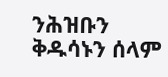ንሕዝቡን ቅዱሳኑን ሰላም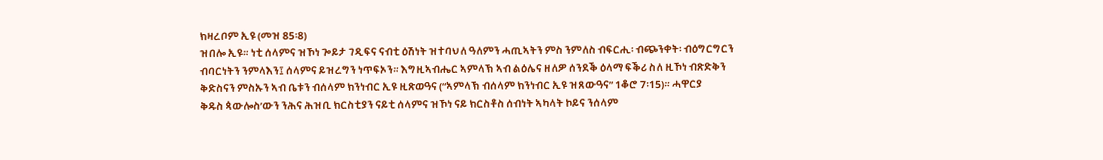ክዛረቦም ኢዩ (መዝ 85፡8)
ዝበሎ ኢዩ። ነቲ ሰላምና ዝኾነ ጐይታ ገዲፍና ናብቲ ዕሽነት ዝተባህለ ዓለምን ሓጢኣትን ምስ ንምለስ ብፍርሒ፡ ብጭንቀት፡ ብዕግርግርን
ብባርነትን ንምላእን፤ ሰላምና ይዝረግን ነጥፍኦን። እግዚኣብሔር ኣምላኽ ኣብ ልዕሌና ዘለዎ ሰንደቕ ዕላማ ፍቕሪ ስለ ዚኾነ ብጽድቅን
ቅድስናን ምስኡን ኣብ ቤቱን ብሰላም ክንነብር ኢዩ ዚጽወዓና (“ኣምላኽ ብሰላም ክንነብር ኢዩ ዝጸውዓና” 1ቆሮ 7፡15)። ሓዋርያ
ቅዱስ ጳውሎስ’ውን ንሕና ሕዝቢ ክርስቲያን ናይቲ ሰላምና ዝኾነ ናይ ክርስቶስ ሰብነት ኣካላት ኮይና ንሰላም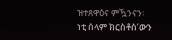ዝተጸዋዕና ምዃንናን፡
ነቲ ሰላም ክርስቶስ’ውን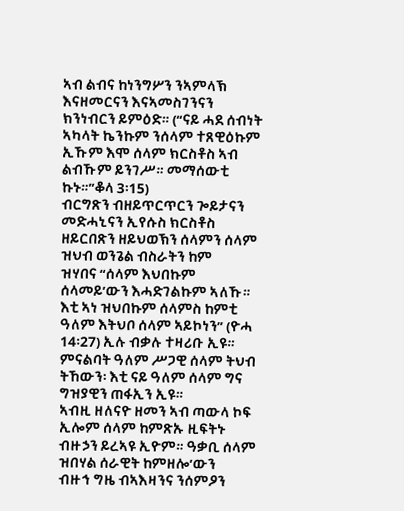ኣብ ልብና ከነንግሦን ንኣምላኽ እናዘመርናን እናኣመስገንናን ክንነብርን ይምዕድ። (“ናይ ሓደ ሰብነት ኣካላት ኬንኩም ንሰላም ተጸዊዕኩም ኢኹም እሞ ሰላም ክርስቶስ ኣብ ልብኹም ይንገሥ። መማሰውቲ ኩኑ።”ቆላ 3፡15)
ብርግጽን ብዘይጥርጥርን ጐይታናን መድሓኒናን ኢየሱስ ክርስቶስ ዘይርበጽን ዘይህወኽን ሰላምን ሰላም ዝህብ ወንጌል ብስራትን ከም
ዝሃበና “ሰላም እህበኩም ሰላመይ’ውን እሓድገልኩም ኣለኹ። እቲ ኣነ ዝህበኩም ሰላምስ ከምቲ ዓለም እትህቦ ሰላም ኣይኮነን” (ዮሓ
14፡27) ኢሉ ብቃሉ ተዛሪቡ ኢዩ። ምናልባት ዓለም ሥጋዊ ሰላም ትህብ ትኸውን፡ እቲ ናይ ዓለም ሰላም ግና ግዝያዊን ጠፋኢን ኢዩ።
ኣብዚ ዘለናዮ ዘመን ኣብ ጣውላ ኮፍ ኢሎም ሰላም ከምጽኡ ዚፍትኑ ብዙኃን ይረኣዩ ኢዮም። ዓቃቢ ሰላም ዝበሃል ሰራዊት ከምዘሎ’ውን
ብዙኅ ግዜ ብኣእዛንና ንሰምዖን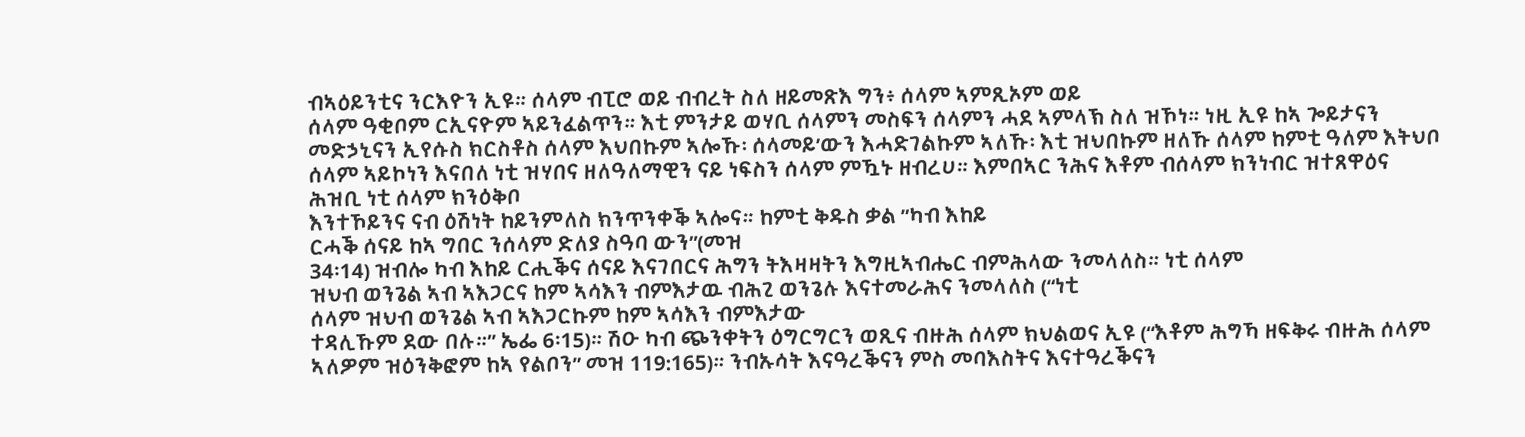ብኣዕይንቲና ንርእዮን ኢዩ። ሰላም ብፒሮ ወይ ብብረት ስለ ዘይመጽእ ግን፥ ሰላም ኣምጺኦም ወይ
ሰላም ዓቂቦም ርኢናዮም ኣይንፈልጥን። እቲ ምንታይ ወሃቢ ሰላምን መስፍን ሰላምን ሓደ ኣምላኽ ስለ ዝኾነ። ነዚ ኢዩ ከኣ ጐይታናን
መድኃኒናን ኢየሱስ ክርስቶስ ሰላም እህበኩም ኣሎኹ፡ ሰላመይ’ውን እሓድገልኩም ኣለኹ፡ እቲ ዝህበኩም ዘለኹ ሰላም ከምቲ ዓለም እትህቦ
ሰላም ኣይኮነን እናበለ ነቲ ዝሃበና ዘለዓለማዊን ናይ ነፍስን ሰላም ምዃኑ ዘብረሀ። እምበኣር ንሕና እቶም ብሰላም ክንነብር ዝተጸዋዕና ሕዝቢ ነቲ ሰላም ክንዕቅቦ
እንተኾይንና ናብ ዕሽነት ከይንምለስ ክንጥንቀቕ ኣሎና። ከምቲ ቅዱስ ቃል ”ካብ እከይ
ርሓቕ ሰናይ ከኣ ግበር ንሰላም ድለያ ስዓባ ውን”(መዝ
34፡14) ዝብሎ ካብ እከይ ርሒቕና ሰናይ እናገበርና ሕግን ትእዛዛትን እግዚኣብሔር ብምሕላው ንመላለስ። ነቲ ሰላም
ዝህብ ወንጌል ኣብ ኣእጋርና ከም ኣሳእን ብምእታዉ ብሕጊ ወንጌሉ እናተመራሕና ንመላለስ (“ነቲ
ሰላም ዝህብ ወንጌል ኣብ ኣእጋርኩም ከም ኣሳእን ብምእታው
ተዳሊኹም ደው በሉ።” ኤፌ 6፡15)። ሽዑ ካብ ጭንቀትን ዕግርግርን ወጺና ብዙሕ ሰላም ክህልወና ኢዩ (“እቶም ሕግኻ ዘፍቅሩ ብዙሕ ሰላም
ኣለዎም ዝዕንቅፎም ከኣ የልቦን” መዝ 119:165)። ንብኡሳት እናዓረቕናን ምስ መባእስትና እናተዓረቕናን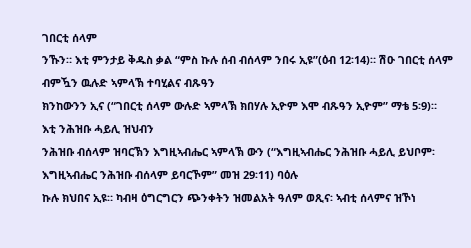ገበርቲ ሰላም
ንኹን። እቲ ምንታይ ቅዱስ ቃል “ምስ ኩሉ ሰብ ብሰላም ንበሩ ኢዩ”(ዕብ 12፡14)። ሽዑ ገበርቲ ሰላም ብምዃን ዉሉድ ኣምላኽ ተባሂልና ብጹዓን
ክንከውንን ኢና (“ገበርቲ ሰላም ውሉድ ኣምላኽ ክበሃሉ ኢዮም እሞ ብጹዓን ኢዮም” ማቴ 5፡9)። እቲ ንሕዝቡ ሓይሊ ዝህብን
ንሕዝቡ ብሰላም ዝባርኽን እግዚኣብሔር ኣምላኽ ውን (“እግዚኣብሔር ንሕዝቡ ሓይሊ ይህቦም፡
እግዚኣብሔር ንሕዝቡ ብሰላም ይባርኾም” መዝ 29፡11) ባዕሉ
ኩሉ ክህበና ኢዩ። ካብዛ ዕግርግርን ጭንቀትን ዝመልአት ዓለም ወጺና፡ ኣብቲ ሰላምና ዝኾነ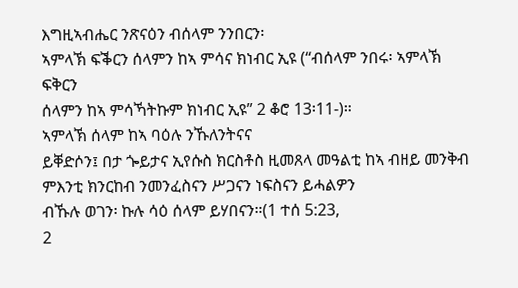እግዚኣብሔር ንጽናዕን ብሰላም ንንበርን፡
ኣምላኽ ፍቕርን ሰላምን ከኣ ምሳና ክነብር ኢዩ (“ብሰላም ንበሩ፡ ኣምላኽ ፍቅርን
ሰላምን ከኣ ምሳኻትኩም ክነብር ኢዩ” 2 ቆሮ 13፡11-)።
ኣምላኽ ሰላም ከኣ ባዕሉ ንኹለንትናና
ይቐድሶን፤ በታ ጐይታና ኢየሱስ ክርስቶስ ዚመጸላ መዓልቲ ከኣ ብዘይ መንቅብ ምእንቲ ክንርከብ ንመንፈስናን ሥጋናን ነፍስናን ይሓልዎን
ብኹሉ ወገን፡ ኩሉ ሳዕ ሰላም ይሃበናን።(1 ተሰ 5:23,
2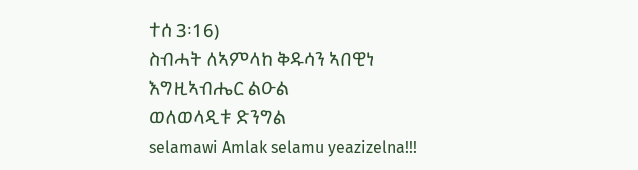ተሰ 3፡16)
ስብሓት ለኣምላከ ቅዱሳን ኣበዊነ
እግዚኣብሔር ልዑል
ወለወላዲቱ ድንግል
selamawi Amlak selamu yeazizelna!!!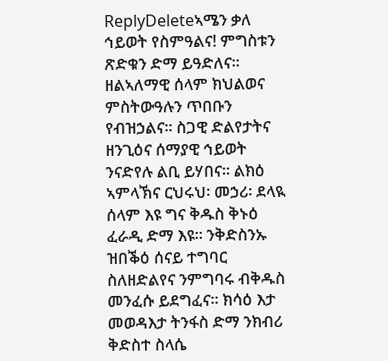ReplyDeleteኣሜን ቃለ ኅይወት የስምዓልና! ምግስቱን ጽድቁን ድማ ይዓድለና። ዘልኣለማዊ ሰላም ክህልወና ምስትውዓሉን ጥበቡን የብዝኃልና። ስጋዊ ድልየታትና ዘንጊዕና ሰማያዊ ኅይወት ንናድየሉ ልቢ ይሃበና። ልክዕ ኣምላኽና ርህሩህ፡ መኃሪ፡ ደላዪ ሰላም እዩ ግና ቅዱስ ቅኑዕ ፈራዲ ድማ እዩ። ንቅድስንኡ ዝበቕዕ ሰናይ ተግባር ስለዘድልየና ንምግባሩ ብቅዱስ መንፈሱ ይደግፈና። ክሳዕ እታ መወዳእታ ትንፋስ ድማ ንክብሪ ቅድስተ ስላሴ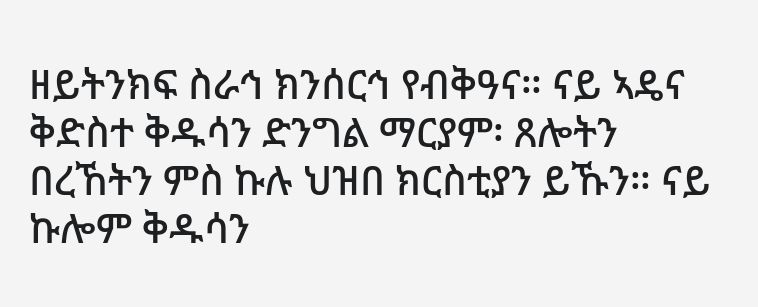ዘይትንክፍ ስራኅ ክንሰርኅ የብቅዓና። ናይ ኣዴና ቅድስተ ቅዱሳን ድንግል ማርያም፡ ጸሎትን በረኸትን ምስ ኩሉ ህዝበ ክርስቲያን ይኹን። ናይ ኩሎም ቅዱሳን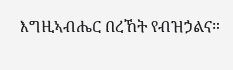እግዚኣብሔር በረኸት የብዝኃልና።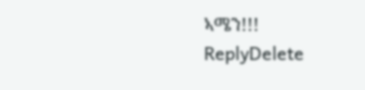ኣሜን!!!
ReplyDelete